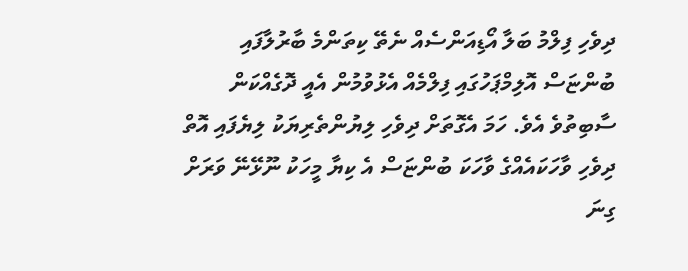ދިވެހި ފިލްމު ބަލާ އޯޑިއަންސެއް ނެތޭ ކިތަންމެ ބާރުލާފައި ބުންޏަސް އޮލިމްޕަހުގައި ފިލްމެއް އެޅުވުމުން އެއީ ދޮގެއްކަން ސާބިތުވެ އެވެ. ހަމަ އެގޮތަށް ދިވެހި ލިޔުންތެރިޔަކު ލިޔެފައި އޮތް ދިވެހި ވާހަކައެއްގެ ވާހަކަ ބުންޏަސް އެ ކިޔާ މީހަކު ނޫޅޭނޭ ވަރަށް ގިނަ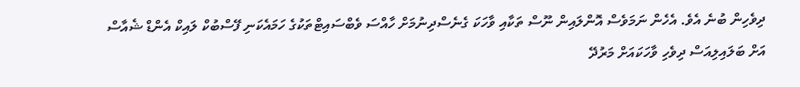ދިވެހިން ބުނެ އެވެ. އެހެން ނަމަވެސް އޮންލައިން ނޫސް ތަކާއި ވާހަކަ ގެނެސްދިނުމަށް ހާއްސަ ވެބްސައިޓްތަކުގެ ހަމައެކަނި ފޭސްބުކް ލައިކް އެންޑް ޝެއާސް އަށް ބަލައިލިއަސް ދިވެހި ވާހަކައަށް މަރުދޭ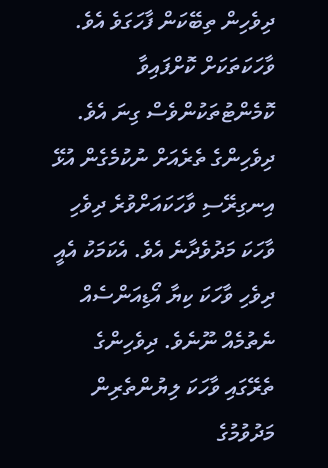ދިވެހިން ތިބޭކަން ފާހަގަވެ އެވެ. ވާހަކަތަކަށް ކޮށްފައިވާ ކޮމެންޓުތަކުންވެސް ގިނަ އެވެ.
ދިވެހިންގެ ތެރެއަށް ނުކުމެގެން އުޅޭ އިނގިރޭސި ވާހަކައަށްވުރެ ދިވެހި ވާހަކަ މަދުވެދާނެ އެވެ. އެކަމަކު އެއީ ދިވެހި ވާހަކަ ކިޔާ އޯޑިއަންސެއް ނެތުމެއް ނޫނެވެ. ދިވެހިންގެ ތެރޭގައި ވާހަކަ ލިޔުންތެރިން މަދުވުމުގެ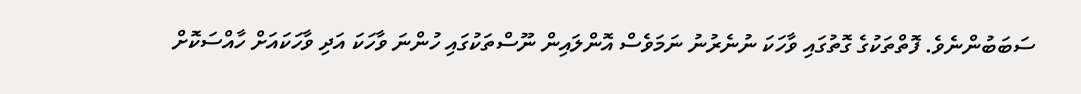ސަބަބުންނެވެ. ފޮތްތަކުގެ ގޮތުގައި ވާހަކަ ނުނެރުނު ނަމަވެސް އޮންލައިން ނޫސްތަކުގައި ހުންނަ ވާހަކަ އަދި ވާހަކައަށް ހާއްސަކޮށް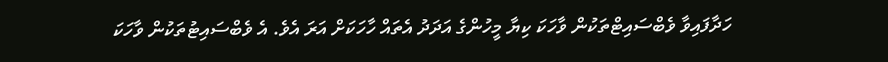ހަދާފައިވާ ވެބްސައިޓްތަކުން ވާހަކަ ކިޔާ މީހުންގެ އަދަދު އެތައް ހާހަކަށް އަރަ އެވެ. އެ ވެބްސައިޓުތަކުން ވާހަކަ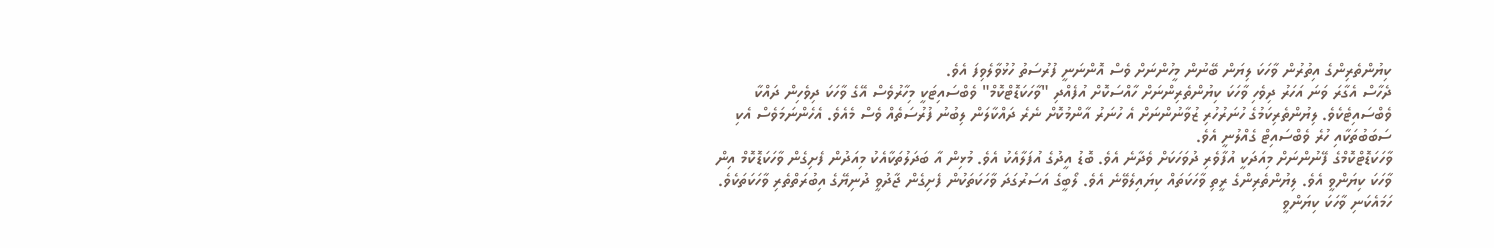ކިޔުންތެރިންގެ އިތުރުން ވާހަކަ ލިޔަން ބޭނުން މީހުންނަށް ވެސް އޮންނަނީ ފުރުސަތު ހުޅުވާލެވިފަ އެވެ.
ދެހާސް އެގާރަ ވަނަ އަހަރު ދިވެހި ވާހަކަ ކިޔުންތެރިންނަށް ހާއްސަކޮށް އުފެއްދި "ވާހަކަޑޮޓްކޮމް" ވެބްސައިޓަކީ މިހާރުވެސް އޭގެ ވާހަކަ ދިވެހިން ދައްކާ ވެބްސައިޓެކެވެ. ލިޔުންތެރިކަމުގެ ހުނަރުހުރި ޒުވާނުންނަށް އެ ހުނަރު އާންމުކޮށް ނެރެ ދައްކާލަން ލިބުނު ފުރުސަތެއް ވެސް މެއެވެ. އެހެންނަމަވެސް އެކި ސަބަބުތަކާއި ހުރެ ވެބްސައިޓް ގެއްލުނީ އެވެ.
ވާހަކަޑޮޓްކޮމްގެ ފޭނުންނަށް މިއަދަކީ އުފާވެރި ދުވަހަކަށް ވެދާނެ އެވެ. ބޮޑު އީދުގެ އުފަލާއެކު އެވެ. މުޅިން އާ ބަދަލުތަކާއެކު މިއަދުން ފެށިގެން ވާހަކަޑޮކޮމް އިން ވާހަކަ ކިޔަންވީ އެވެ. ލިޔުންތެރިންގެ ރީތި ވާހަކަތައް ކިޔައިލެވޭނެ އެވެ. ލޯބީގެ އަސަރުގަދަ ވާހަކަތަކުން ފެށިގެން ޖާދުވީ ދުނިޔޭގެ އިބުރަތްތެރި ވާހަކަތަކެވެ. ހަމައެކަނި ވާހަކަ ކިޔަންވީ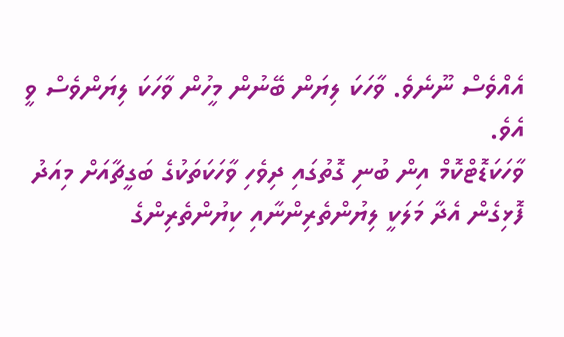އެއްވެސް ނޫނެވެ. ވާހަކަ ލިޔަން ބޭނުން މީހުން ވާހަކަ ލިޔަންވެސް ވީ އެވެ.
ވާހަކަޑޮޓްކޮމް އިން ބުނި ގޮތުގައި ދިވެހި ވާހަކަތަކުގެ ބަގީޗާއަށް މިއަދު ފޮޅިގެން އެދާ މަލަކީ ލިޔުންތެރިންނާއި ކިޔުންތެރިންގެ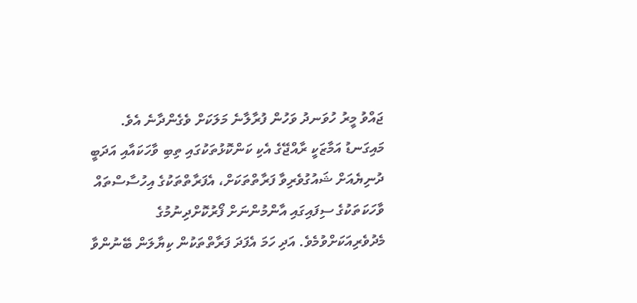ޖައްވު މީރު ހުވަނދު ވަހުން ފުރާލާނެ މަލަކަށް ވެގެންދާނެ އެވެ.
މައިގަނޑު އަމާޒަކީ ރާއްޖޭގެ އެކި ކަންކޮޅުތަކުގައި ތިބި ވާހަކައާއި އަދަބީ ދުނިޔެއަށް ޝައުގުވެރިވާ ފަރާތްތަކަށް، އެފަރާތްތަކުގެ އިހުސާސްތައް ވާހަކަތަކުގެ ސިފައިގައި އާންމުންނަށް ފޯރުކޮށްދިނުމުގެ މެދުވެރިއަކަށްވުމެވެ. އަދި ހަމަ އެފަދަ ފަރާތްތަކުން ކިޔާލަން ބޭނުންވާ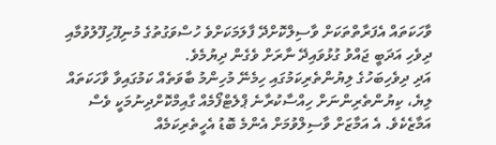ވާހަކަތައް އެފަރާތްތަކަށް ވާސިލްކޮށްދޭ ފާލަމަކަށްވެ ހުސްވަގުތުގެ މުނިފޫހިފޫލުވުމާއި ދިވެހި އަދަބީ ޖައްވު ގުޅުވައިދޭ ނާރަށް ވެގެން ދިޔުމެވެ.
އަދި ދިވެހިބަހުގެ ލިޔުންތެރިކަމުގައި ހިމެނޭ މުހިންމު ބާވަތެއް ކަމުގައިވާ ވާހަކަތައް ލިޔެ، ކިޔުންތެރިންނަށް ހިއްސާކުރާނެ ޕްލެޓްފޯމެއް ގާއިމްކޮށްދިނުމަކީ ވެސް އަމާޒެކެވެ. އެ އަމާޒަށް ވާސިލްވުމަށް އެންމެ ބޮޑު އެހީތެރިކަމެއް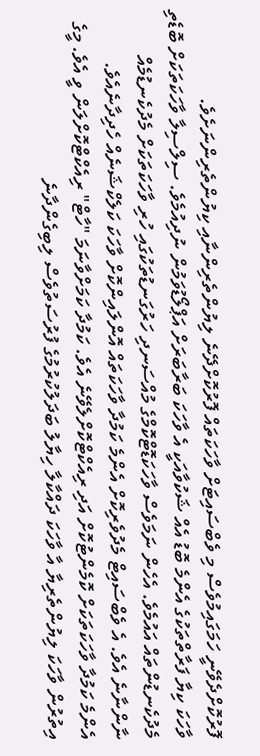ފޮރުކޮށްދެވޭނީ ހަމަގައިމުވެސް މި ވެބްސައިޓަށް ވާހަކަތައް ފޮރުކޮށްދޭނެ ލިޔުންތެރިންނާއި ކިޔުންތެރިންނަށެވެ.
ވާހަކަ ކިޔާ ފަރާތްތަކުގެ އެންމެ ބޮޑު އެއް ޝަކުވާއަކީ އެ ވާހަކަ ބަރާބަރަށް އަޕްލޯޑުވަމުން ނުދިއުމެވެ. ސިލްސިލާ ވާހަކަތަކަށް ބޮޑެތި މެދުކެނޑުންތައް އައުމެވެ. އެހެން ނަމަވެސް ވާހަކަޑޮޓްކޮމްގެ މުއްސަނދި ހަރުގަނޑުތަކުގައި ހުރި ވާހަކަތަކަށް މެދުކެނޑުމެއް ނާންނާނެ އެވެ. އެ ވެބްސައިޓް މެދުވެރިކޮށް އެންމެ ކަމުދާ ވާހަކަތައް އޮންލައިންކޮށް ވާހަކަ ކަލެކްޝަނެއް ހެދިދާނެއެވެ.
އެންމެ ކަމުދާ ވާހަކަތަކަށް ކޮމެންޓުކޮށް އަދި ރިއެކްޓްކޮށްލެވޭނެ އެވެ. ކަމުދާ ކަމަށްވާނަމަ "ހާޓް" ރިއެކްޓްކޮށްލަން ވީ އެވެ. މީގެ އިތުރުން ވާހަކަ ލިޔުންތެރިޔާ އާ ވާހަކަ ދައްކާލާ ހިޔާލު ބަދަލުކުރުމުގެ ފުރުސަތުވެސް ލިބިގެންދާނެ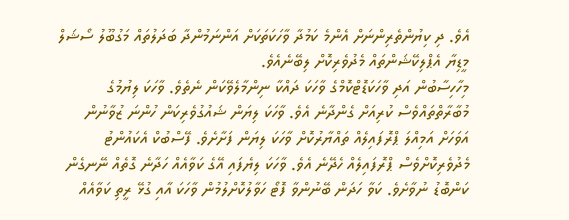އެވެ. ދި ކިޔުންތެރިންނަށް އެންމެ ކަމުދާ ވާހަކަތަކަށް އަންނަމުންދާ ބަދަލުތައް މަގުބޫލު ސޯޝަލް މީޑިޔާ އެޕްލިކޭޝަންތައް މެދުވެރިކޮށް ލިބޭނެއެވެ.
މިހާހިސާބުން އަދި ވާހަކަޑޮޓްކޮމްގެ ވާހަކަ ދައްކާ ނިންމާލެވޭކަން ނެތެވެ. ވާހަކަ ލިޔުމުގެ މުބާރާތްތައްވެސް ކުރިއަށް ގެންދާނެ އެވެ. ވާހަކަ ލިޔަން ޝައުގުވެރިކަން ހުންނަ ޒުވާނުން އަވަހަށް އަމިއްލަ ޕްރޮފައިލެއް ތައްޔާރުކޮށް ވާހަކަ ލިޔަން ފަށާށެވެ. ފޭސްބުކް އެކައުންޓު މެދުވެރިކޮށްވެސް ޕްރޮފައިލެއް ހެދޭނެ އެވެ. ވާހަކަ ލިޔެފައި އޭގެ ކަވާއެއް ހަދާނެ ގޮތެއް ނޭނގެން ކަންބޮޑު ނުވާށެވެ. ކަވާ ހަދަން ބޭނުންވާ ފޮޓޯ ހަވާލުކޮށްލުމުން ވާހަކަ އާއި ގުޅޭ ރީތި ކަވާއެއް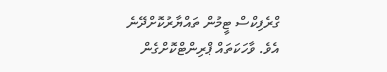ގްރެފިކްސް ޓީމުން ތައްޔާރުކޮށްދޭނެ އެވެ. ވާހަކަތައް ޕްރިންޓްކޮށްގެން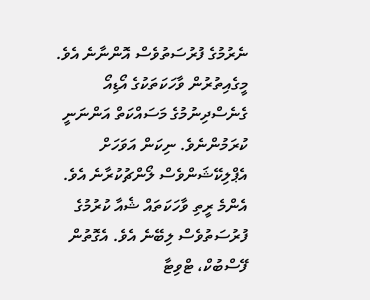ނެރުމުގެ ފުރުސަތުވެސް އޮންނާނެ އެވެ. މީގެއިތުރުން ވާހަކަތަކުގެ އޯޑިއޯ ގެނެސްދިނުމުގެ މަސައްކަތް އަންނަނީ ކުރަމުންނެވެ. ނިކަން އަވަހަށް އެޕްލިކޭޝަންވެސް ލޯންޗުކުރާނެ އެވެ.
އެންމެ ރީތި ވާހަކަތައް ޝެއާ ކުރުމުގެ ފުރުސަތުވެސް ލިބޭނެ އެވެ. އެގޮތުން ފޭސްބުކް، ޓްވިޓާ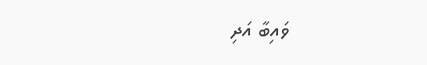ވައިބާ އަދި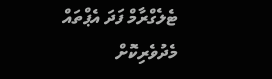ޓެލެގްރާމް ފަދަ އެޕްތައް މެދުވެރިކޮށް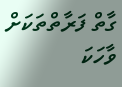ގާތް ފަރާތްތަކަށް ވާހަކަ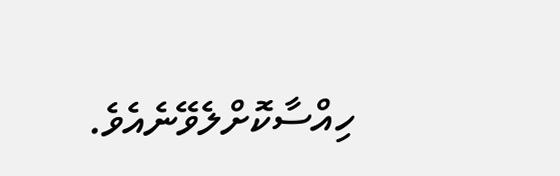ހިއްސާކޮށްލެވޭނެއެވެ.